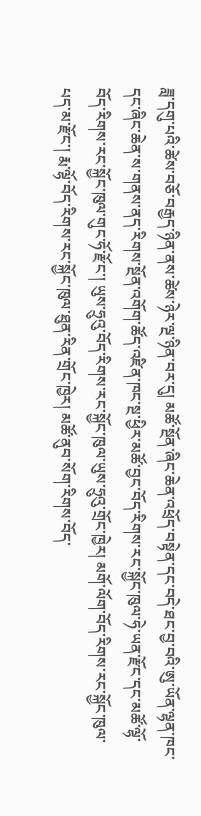ཟླ་དགུ་པའི་ཚེས་བཅོ་བརྒྱད་ཉིན་ནས་ཚེས་ཉེར་ལྔ་ཉིན་བར་དུ། མཚོ་སྔོན་ཞིང་ཆེན་འཕྲོད་བསྟེན་དང་བདེ་ཐང་བྱ་བའི་ཨུ་ཡོན་ལྷན་ཁང་དང་ཞིང་ཆེན་ས་གནས་ནད་རིགས་སྔོན་འགོག་ཚོད་འཛིན་ཁང་སྔ་ཕྱིར་མཚོ་བྱང་བོད་རིགས་རང་སྐྱོང་ཁུལ་ཧེ་ཡན་རྫོང་དང་མཚོ་ལྷོ་བོད་རིགས་རང་སྐྱོང་ཁུལ་གུང་ཧོ་རྫོང་། ཡུས་ཧྲུའུ་བོད་རིགས་རང་སྐྱོང་ཁུལ་ཡུས་ཧྲུའུ་གྲོང་ཁྱེར། མགོ་ལོག་བོད་རིགས་རང་སྐྱོང་ཁུལ་པད་མ་རྫོང་། རྨ་ལྷོ་བོད་རིགས་རང་སྐྱོང་ཁུལ་ཐུན་རིན་གྲོང་ཁྱེར། མཚོ་ནུབ་སོག་རིགས་བོད་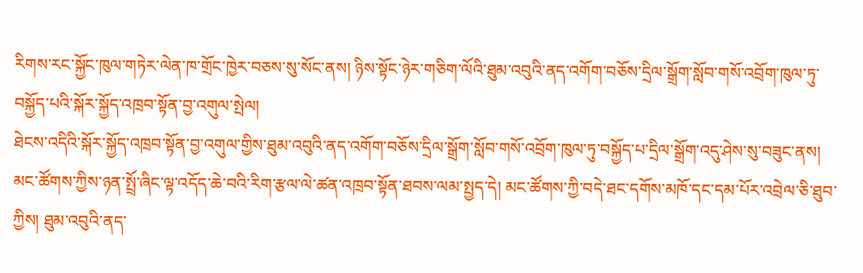རིགས་རང་སྐྱོང་ཁུལ་གཏེར་ལེན་ཁ་གྲོང་ཁྱེར་བཅས་སུ་སོང་ནས། ཉིས་སྟོང་ཉེར་གཅིག་ལོའི་ཐུམ་འབུའི་ནད་འགོག་བཅོས་དྲིལ་སྒྲོག་སློབ་གསོ་འབྲོག་ཁུལ་ཏུ་བསྐྱོད་པའི་སྐོར་སྐྱོད་འཁྲབ་སྟོན་བྱ་འགུལ་སྤེལ།
ཐེངས་འདིའི་སྐོར་སྐྱོད་འཁྲབ་སྟོན་བྱ་འགུལ་གྱིས་ཐུམ་འབུའི་ནད་འགོག་བཅོས་དྲིལ་སྒྲོག་སློབ་གསོ་འབྲོག་ཁུལ་ཏུ་བསྐྱོད་པ་དྲིལ་སྒྲོག་འདུ་ཤེས་སུ་བཟུང་ནས། མང་ཚོགས་ཀྱིས་ཉན་སྤྲོ་ཞིང་ལྟ་འདོད་ཆེ་བའི་རིག་རྩལ་ལེ་ཚན་འཁྲབ་སྟོན་ཐབས་ལམ་སྤྱད་དེ། མང་ཚོགས་ཀྱི་བདེ་ཐང་དགོས་མཁོ་དང་དམ་པོར་འབྲེལ་ཅི་ཐུབ་ཀྱིས། ཐུམ་འབུའི་ནད་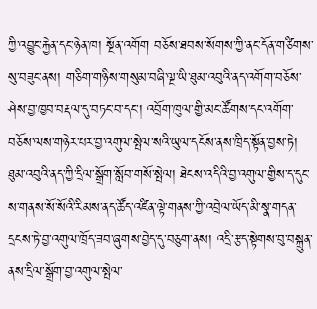ཀྱི་འབྱུང་རྐྱེན་དང་ཉེན་ཁ། སྔོན་འགོག བཅོས་ཐབས་སོགས་ཀྱི་ནང་དོན་གཙིགས་སུ་བཟུང་ནས། གཅིག་གཉིས་གསུམ་བཞི་ལྔ་ཡི་ཐུམ་འབུའི་ནད་འགོག་བཅོས་ཤེས་བྱ་ཁྱབ་བརྡལ་དུ་བཏང་བ་དང་། འབྲོག་ཁུལ་གྱི་མང་ཚོགས་དང་འགོག་བཅོས་ལས་གཉེར་པར་བྱ་འགུལ་སྤེལ་སའི་ཡུལ་དངོས་ནས་ཁྲིད་སྟོན་བྱས་ཏེ། ཐུམ་འབུའི་ནད་ཀྱི་དྲིལ་སྒྲོག་སློབ་གསོ་སྤེལ། ཐེངས་འདིའི་བྱ་འགུལ་གྱིས་ད་དུང་ས་གནས་སོ་སོའི་རིམས་ནད་ཚོད་འཛིན་ལྟེ་གནས་ཀྱི་འབྲེལ་ཡོད་མི་སྣ་གདན་དྲངས་ཏེ་བྱ་འགུལ་ཁྲོད་ཟབ་ཞུགས་བྱེད་དུ་བཅུག་ནས། འདྲི་རྩད་སྟེགས་བུ་བསྐྲུན་ནས་དྲིལ་སྒྲོག་བྱ་འགུལ་སྤེལ་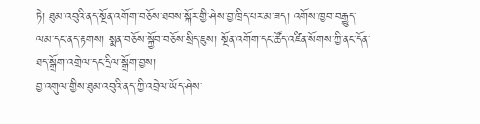ཏེ། ཐུམ་འབུའི་ནད་སྔོན་འགོག་བཅོས་ཐབས་སྐོར་གྱི་ཤེས་བྱ་ཁྲིད་པར་མ་ཟད། འགོས་ཁྱབ་བརྒྱུད་ལམ་དང་ནད་རྟགས། སྨན་བཅོས་སྐྱོབ་བཅོས་སྲིད་ཇུས། སྔོན་འགོག་དང་ཚོད་འཛིན་སོགས་ཀྱི་ནང་དོན་ཐད་སྒྲོག་འགྲེལ་དང་དྲིལ་སྒྲོག་བྱས།
བྱ་འགུལ་གྱིས་ཐུམ་འབུའི་ནད་ཀྱི་འབྲེལ་ཡོད་ཤེས་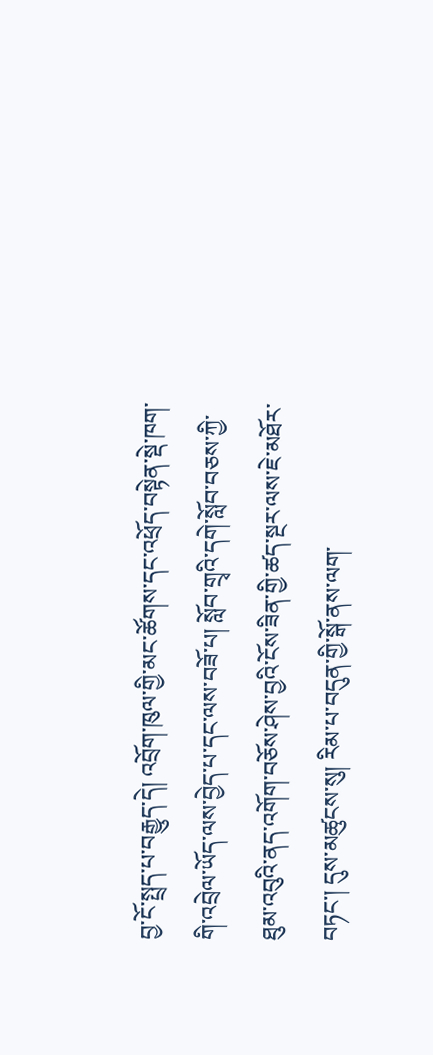བྱ་ངོ་སྤྲད་པ་བརྒྱུད་དེ། འབྲོག་ཁུལ་གྱི་མང་ཚོགས་དང་འཕྲོད་བསྟེན་སྡེ་ཁག་གི་འབྲེལ་ཡོད་ལས་བྱེད་པ་དང་ལས་བཟོ་པ། སློབ་གྲྭའི་དགེ་སློབ་བཅས་ཀྱི་ཐུམ་འབུའི་ནད་འགོག་བཅོས་ཤེས་བྱའི་ངོས་ཟིན་གྱི་ཚད་སྔར་ལས་ཇེ་མཐོར་བཏང་། དུས་མཚུངས་སུ། རིམ་པ་བདུན་གྱི་སྒོ་ནས་ལག་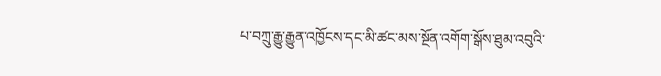པ་བཀྲུ་རྒྱུ་རྒྱུན་འཁྱོངས་དང་མི་ཚང་མས་སྔོན་འགོག་སྒོས་ཐུམ་འབུའི་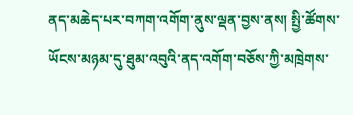ནད་མཆེད་པར་བཀག་འགོག་ནུས་ལྡན་བྱས་ནས། སྤྱི་ཚོགས་ཡོངས་མཉམ་དུ་ཐུམ་འབུའི་ནད་འགོག་བཅོས་ཀྱི་མཁྲེགས་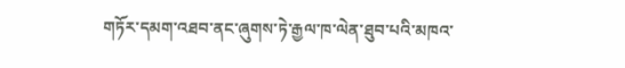གཏོར་དམག་འཐབ་ནང་ཞུགས་ཏེ་རྒྱལ་ཁ་ལེན་ཐུབ་པའི་མཁའ་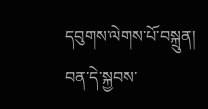དབུགས་ལེགས་པོ་བསྐྲུན།
བན་དེ་སྐྱབས་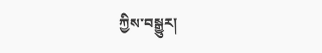ཀྱིས་བསྒྱུར།